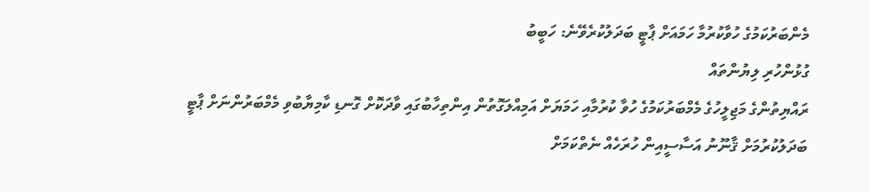މެންބަރުކަމުގެ ހުވާކުރުމާ ހަމައަށް ޕާޓީ ބަދަލުކުރެވޭނެ: ހަބީބު
ގުޅުންހުރި ލިޔުންތައް
ރައްޔިތުންގެ މަޖިލީހުގެ މެމްބަރުކަމުގެ ހުވާ ކުރުމާއި ހަމަޔަށް އަމިއްލަގޮތުން އިންތިހާބުގައި ވާދަކޮށް ގޮނޑި ކާމިޔާބުވި މެމްބަރުންނަށް ޕާޓީ ބަދަލުކުރުމަށް ޤާނޫނު އަސާސީއިން ހުރަހެއް ނެތްކަމަށް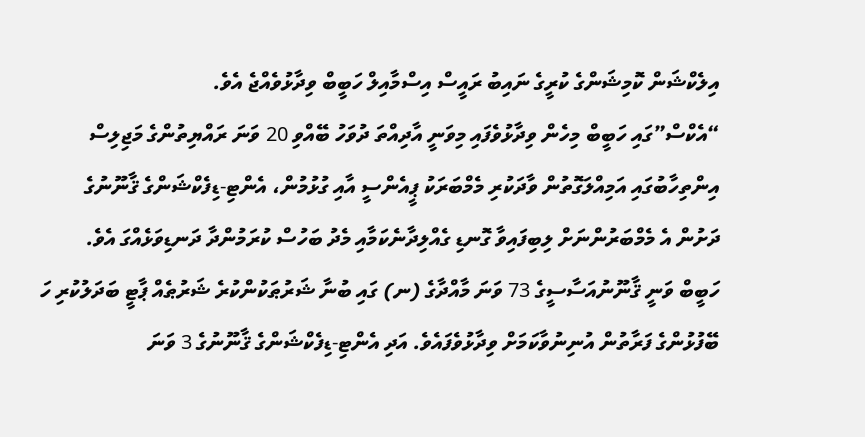އިލެކްޝަން ކޮމިޝަންގެ ކުރީގެ ނައިބު ރައީސް އިސްމާއިލް ހަބީބް ވިދާޅުވެއްޖެ އެވެ.
“އެކްސް”ގައި ހަބީބް މިހެން ވިދާޅުވެފައި މިވަނީ އާދިއްތަ ދުވަހު ބޭއްވި 20 ވަނަ ރައްޔިތުންގެ މަޖިލިސް އިންތިހާބުގައި އަމިއްލަގޮތުން ވާދަކުރި މެމްބަރަކު ޕީއެންސީ އާއި ގުޅުމުން، އެންޓި-ޑިފެކްޝަންގެ ޤާނޫނުގެ ދަށުން އެ މެމްބަރުންނަށް ލިބިފައިވާ ގޮނޑި ގެއްލިދާނެކަމާއި މެދު ބަހުސް ކުރަމުންދާ ދަނޑިވަޅެއްގަ އެވެ.
ހަބީބް ވަނީ ޤާނޫނުއަސާސީގެ 73 ވަނަ މާއްދާގެ (ނ) ގައި ބުނާ ޝަރުޠަކުންކުރެ ޝަރުޠެއް ޕާޓީ ބަދަލުކުރި ހަ ބޭފުޅުންގެ ފަރާތުން އުނިނުވާކަމަށް ވިދާޅުވެފައެވެ. އަދި އެންޓި-ޑިފެކްޝަންގެ ޤާނޫނުގެ 3 ވަނަ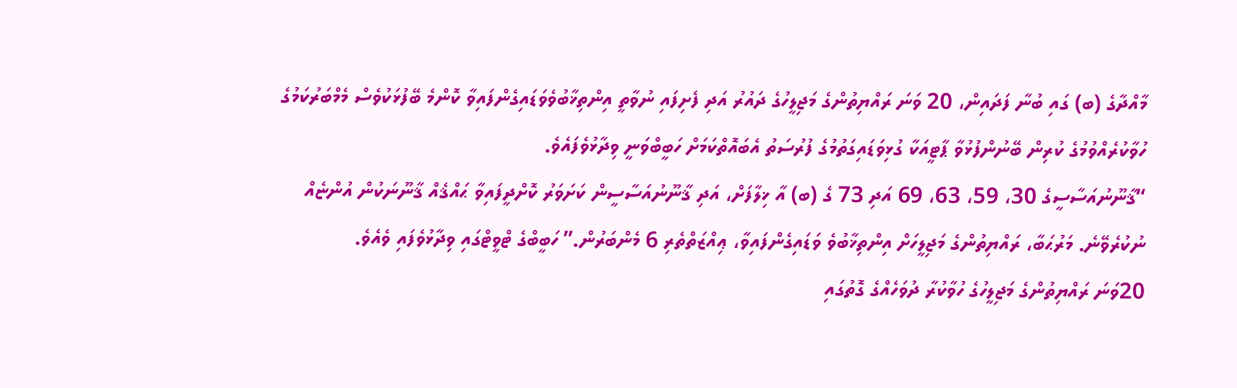މާއްދާގެ (ބ) ގައި ބުނާ ފަދައިން، 20 ވަނަ ރައްޔިތުންގެ މަޖިލީހުގެ ދައުރު އަދި ފެށިފައި ނުވާތީ އިންތިޚާބުވެވަޑައިގެންފައިވާ ކޮންމެ ބޭފުޅަކުވެސް މެމްބަރުކަމުގެ ހުވާކުރެއްވުމުގެ ކުރިން ބޭނުންފުޅުވާ ޕާޓީއަކާ ގުޅިވަޑައިގަތުމުގެ ފުރުސަތު އެބައޮތްކަމަށް ހަބީބްވަނީ ވިދާޅުވެފައެވެ.
“ޤާނޫނުއަސާސީގެ 30، 59، 63، 69 އަދި 73 ގެ (ބ) އާ ޚިލާފަށް، އަދި ޤާނޫނުއަސާސީން ކަށަވަރު ކޮށްދީފައިވާ ޙައްޤެއް ޤާނޫނަކުން އުންޏެއް ނުކުރެވޭނެ. މަރުޙަބާ، ރައްޔިތުންގެ މަޖިލީހަށް އިންތިޚާބުވެ ވަޑައިގެންފައިވާ، ޢިއްޒަތްތެރި 6 މެންބަރުން.” ހަބީބްގެ ޓްވީޓްގައި ވިދާޅުވެފައި ވެއެވެ.
20ވަނަ ރައްޔިތުންގެ މަޖިލީހުގެ ހުވާކުރާ ދުވަހެއްގެ ގޮތުގައި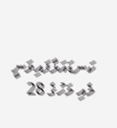ކަނޑައަޅާފައިވަނީ މެއި މަހުގެ 28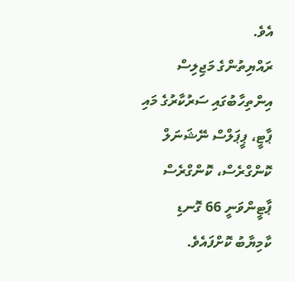އެވެ.
ރައްޔިތުންގެ މަޖިލިސް އިންތިހާބުގައި ސަރުކާރުގެ މައި ޕާޓީ، ޕީޕަލްސް ނޭޝަނަލް ކޮންގްރެސް، ކޮންގްރެސް ޕާޓީންވަނީ 66 ގޮނޑި ކާމިޔާބު ކޮށްފައެވެ.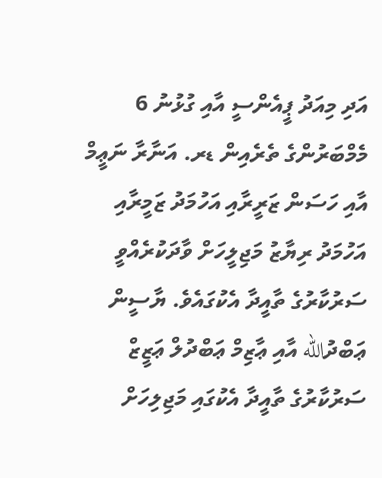އަދި މިއަދު ޕީއެންސީ އާއި ގުޅުނު 6 މެމްބަރުންގެ ތެރެއިން ޑރ. އަނާރާ ނަޢީމް އާއި ހަސަން ޒަރީރާއި އަހުމަދު ޒަމީރާއި އަހުމަދު ރިޔާޒު މަޖިލީހަށް ވާދަކުރެއްވީ ސަރުކާރުގެ ތާއީދާ އެކުގައެވެ. ޔާސީން ޢަބްދުالله އާއި ޢާޒިމް ޢަބްދުލް ޢަޒީޒް ސަރުކާރުގެ ތާއީދާ އެކުގައި މަޖިލިހަށް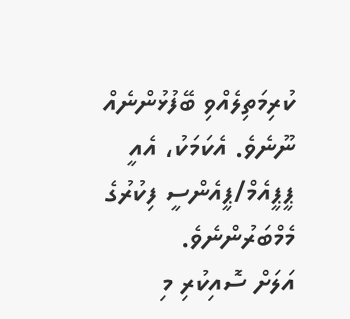ކުރިމަތިލެއްވި ބޭފުޅުންނެއް ނޫނެވެ. އެކަމަކު، އެއީ ޕީޕީއެމް/ޕީއެންސީ ފިކުރުގެ މެމްބަރުންނެވެ.
އަލަށް ސޮއިކުރި މި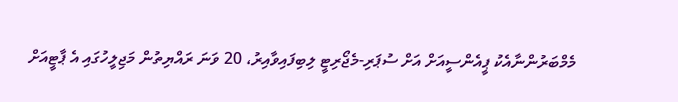މެމްބަރުންނާއެކު ޕީއެންސީއަށް އަށް ސުޕަރި-މެޖޯރިޓީ ލިބިފައިވާއިރު، 20 ވަނަ ރައްޔިތުން މަޖިލީހުގައި އެ ޕާޓީއަށް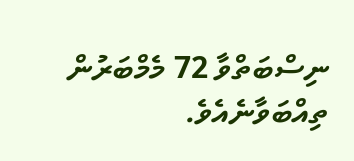ނިސްބަތްވާ 72 މެމްބަރުން ތިއްބަވާނެއެވެ.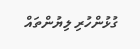ގުޅުންހުރި ލިޔުންތައް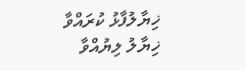ޚިޔާލުފާޅު ކުރައްވާ
ޚިޔާލު ލިޔުއްވާ